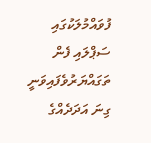ފުވައްމުލަކުގައި ސަޕްލައި ފެން ތަގައްޔަރުވެފައިވަނީ ގިނަ އަދަދެއްގެ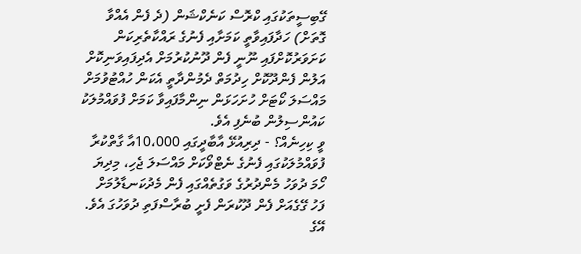ގޭބިސީތަކުގައި ކްރޮސް ކަނެކްޝަން (ދެ ފެން އެއްވާ ގޮތަށް) ހަދާފައިވާތީ ކަމަށާއި ފެނުގެ ރައްކާތެރިކަން ކަށަވަރުކޮށްފައި ނޫނީ ފެން ދޫނުކުރުމަށް އެދިފައިވަނިކޮށް އަލުން ފެންދޫކޮށް ހިދުމަތް ދެމުންދާތީ އެކަން ހުއްޓުވުމަށް މައްސަލަ ކޯޓަށް ހުށަހަޅަން ނިންމާފައިވާ ކަމަށް ފުވައްމުލަކު ކައުންސިލުން ބުނެފި އެވެ.
ވީ ކިހިނެއް؟ - ދިރިއުޅޭ އާބާދީގައި 10،000އާ ގާތްކުރާ ފުވައްމުލަކުގައި ފެނުގެ ނެޓްވޯކަށް މައްސަލަ ޖެހި، މިދިޔަ ހޯމަ ދުވަހު މެންދުރުގެ ވަގުތެއްގައި ފެން މެދުކަނޑާލުމަށް ފަހު ގޭގެއަށް ފެން ދޫކުރަން ފެށީ ބުރާސްފަތި ދުވަހުގަ އެވެ.
އޭގެ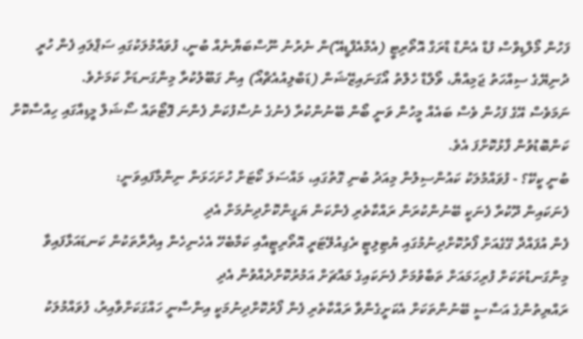ފަހުން މޯލްޑިވްސް ފުޑް އެންޑް ޑްރަގް އޮތޯރިޓީ (އެމްއެފްޑީއޭ)ން ނެރުނު ނޫސްބަޔާނެއް ބުނީ، ފުވައްމުލަކުގައި ސަޕްލައި ފެން ހުރީ ދުނިޔޭގެ ސިއްހަތު ޖަމިއްޔާ، ވޯލްޑް ހެލްތު އޯގަނައިޒޭޝަން (ޑަބްލިއުއެޗްއޯ) އިން ގަބޫލުކުރާ މިންގަނޑަށް ކަމަށެވެ.
ނަމަވެސް އޭގެ ފަހުން ވެސް ބައެއް މީހުން ވަނީ ބޯން ބޭނުންކުރާ ފެނުގެ ނުސާފުކަން ފެންނަ ފޮޓޯތައް ސޯޝަލް މީޑިއާގައި ހިއްސާކޮށް ކަންބޮޑުވުން ފާޅުކޮށްފަ އެވެ.
ބުނީ ކީކޭ؟ - ފުވައްމުލަކު ކައުންސިލުން މިއަދު ބުނި ގޮތުގައި، މައްސަލަ ކޯޓަށް ހުށަހަޅަން ނިންމާފައިވަނީ:
ފެނަކައިން ދޫކުރާ ފެނަކީ ބޭނުންކުރަން ރައްކާތެރި ފެންކަން ޔަގީންކޮށްދިނުމަށް އެދި
ފެން އުފައްދާ ގޭގެއަށް ފޯރުކޮށްދިނުމުގައި ޔުޓިލިޓީ ރެގިއުލޭޓަރީ އޮތޯރިޓީއާއި ކަމާބެހޭ އެހެނިހެން އިދާރާތަކުން ކަނޑައަޅާފައިވާ މިންގަނޑުތަކަށް ފުރިހަމައަށް ތަބާވުމަށް ފެނަކައިގެ މައްޗަށް އަމުރުކޮށްދެއްވުން އެދި
ރައްޔިތުންގެ އަސާސީ ބޭނުންތަކަށް އެކަށީގެންވާ ރައްކާތެރި ފެން ފޯރުކޮށްދިނުމަކީ އިންސާނީ ހައްގަކަށްވާއިރު، ފުވައްމުލަކު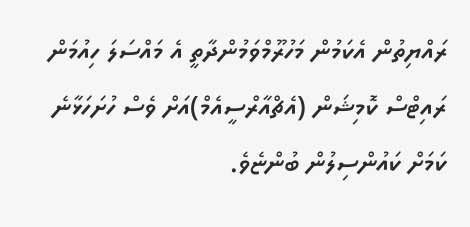ރައްޔިތުން އެކަމުން މަހުރޫމްވަމުންދާތީ އެ މައްސަލަ ހިއުމަން ރައިޓްސް ކޮމިޝަން (އެޗްއާރްސީއެމް)އަށް ވެސް ހުށަހަޅާނެ ކަމަށް ކައުންސިލުން ބުންޏެވެ.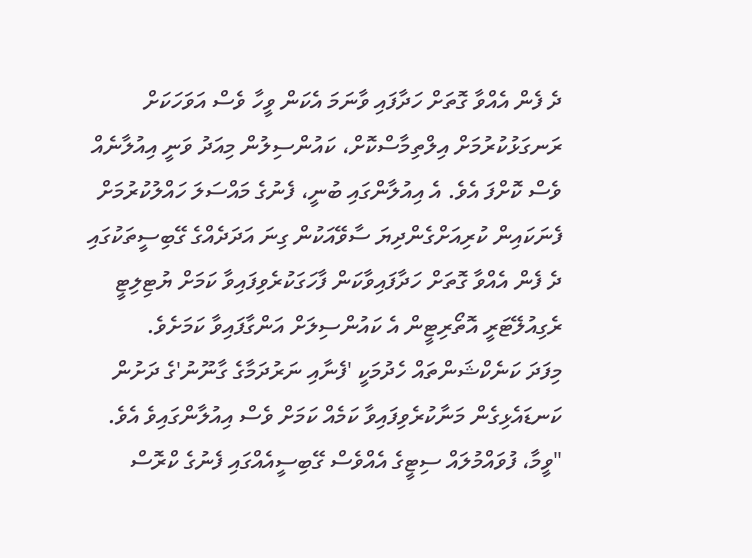ދެ ފެން އެއްވާ ގޮތަށް ހަދާފައި ވާނަމަ އެކަން ވީހާ ވެސް އަވަހަކަށް ރަނގަޅުކުރުމަށް އިލްތިމާސްކޮށް، ކައުންސިލުން މިއަދު ވަނީ އިއުލާނެއް ވެސް ކޮށްފަ އެވެ. އެ އިއުލާންގައި ބުނީ، ފެނުގެ މައްސަލަ ހައްލުކުރުމަށް ފެނަކައިން ކުރިއަށްގެންދިޔަ ސާވޭއަކުން ގިނަ އަދަދެއްގެ ގޭބިސީތަކުގައި ދެ ފެން އެއްވާ ގޮތަށް ހަދާފައިވާކަން ފާހަގަކުރެވިފައިވާ ކަމަށް ޔުޓިލިޓީ ރެގިއުލޭޓަރީ އޮތޯރިޓީން އެ ކައުންސިލަށް އަންގާފައިވާ ކަމަށެވެ.
މިފަދަ ކަނެކްޝަންތައް ހެދުމަކީ 'ފެނާއި ނަރުދަމާގެ ގާނޫނު'ގެ ދަށުން ކަނޑައެޅިގެން މަނާކުރެވިފައިވާ ކަމެއް ކަމަށް ވެސް އިއުލާންގައިވެ އެވެ.
"ވީމާ، ފުވައްމުލައް ސިޓީގެ އެއްވެސް ގޭބިސީއެއްގައި ފެނުގެ ކްރޮސް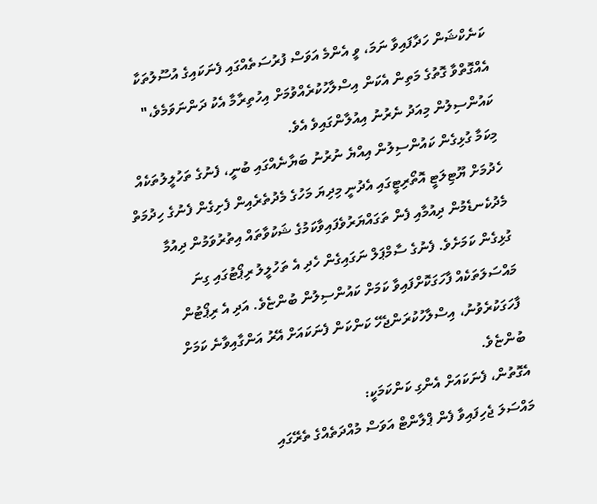ކަނެކްޝަން ހަދާފައިވާ ނަމަ، ވީ އެންމެ އަވަސް ފުރުސަތެއްގައި ފެނަކައިގެ އުސޫލުތަކާ އެއްގޮތްވާ ގޮތުގެ މަތިން އެކަން އިސްލާހުކުރެއްވުމަށް އިހުތިރާމާ އެކު ދަންނަވަމެވެ،" ކައުންސިލުން މިއަދު ނެރުނު އިއުލާންގައިވެ އެވެ.
މިކަމާ ގުޅިގެން ކައުންސިލުން އިއްޔެ ނުރުނު ބަޔާނެއްގައި ބުނީ، ފެނުގެ ތަހުލީލުތަކެއް ހެދުމަށް ޔޫޓިލަޓީ އޮތޯރިޓީގައި އެދުނީ މިދިޔަ މަހުގެ މެދުތެރެއިން ފެށިގެން ފެނުގެ ހިދުމަތް މެދުކެނޑެމުން ދިއުމާއި ފެން ތަގައްޔަރުވެފައިވާކަމުގެ ޝަކުވާތައް އިތުރުވަމުން ދިއުމާ ގުޅިގެން ކަމަށެވެ. ފެނުގެ ސާމްޕަލް ނަގައިގެން ހެދި އެ ތަހުލީލު ރިޕޯޓުގައި ގިނަ މައްސަލަތަކެއް ފާހަގަކޮށްފައިވާ ކަމަށް ކައުންސިލުން ބުންޏެވެ. އަދި އެ ރިޕޯޓުން ފާހަގަކުރެވުނު، އިސްލާހުކުރަންޖެހޭ ކަންކަން ފެނަކައަށް އޭރު އަންގާއިވާނެ ކަމަށް ބުންޏެވެ.
އެގޮތުން، ފެނަކައަށް އެންގި ކަންކަމަކީ:
މައްސަލަ ޖެހިފައިވާ ފެން ޕްލާންޓް އަވަސް މުއްދަތެއްގެ ތެރޭގައި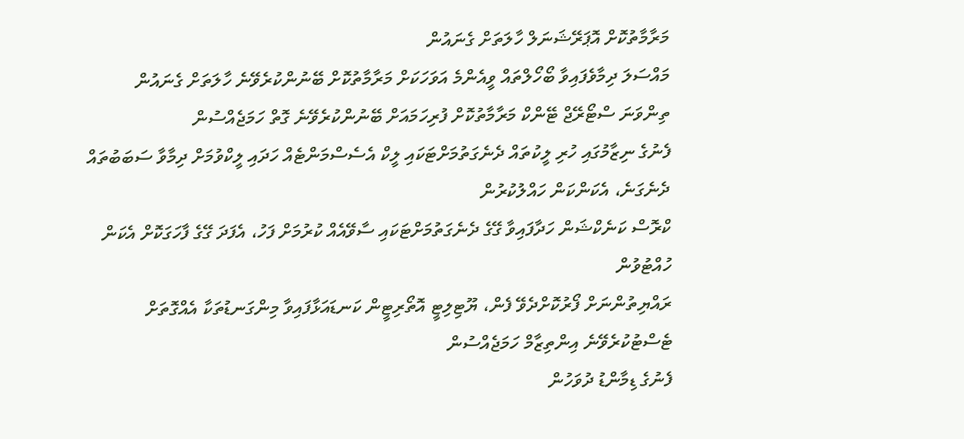މަރާމާތުކޮށް އޮޕަރޭޝަނަލް ހާލަތަށް ގެނައުން
މައްސަލަ ދިމާވެފައިވާ ބޯހޯލްތައް ވީއެންމެ އަވަހަކަށް މަރާމާތުކޮށް ބޭނުންކުރެވޭނެ ހާލަތަށް ގެނައުން
ތިންވަނަ ސްޓޯރޭޖް ޓޭންކް މަރާމާތުކޮށް ފުރިހަމައަށް ބޭނުންކުރެވޭނެ ގޮތް ހަމަޖެއްސުން
ފެނުގެ ނިޒާމުގައި ހުރި ލީކުތައް ދެނެގަތުމަށްޓަކައި ލީކް އެސެސްމަންޓެއް ހަދައި ލީކްވުމަށް ދިމާވާ ސަބަބުތައް ދެނެގަނެ، އެކަންކަން ހައްލުކުރުން
ކްރޮސް ކަނެކްޝަން ހަދާފައިވާ ގޭގެ ދެނެގަތުމަށްޓަކައި ސާވޭއެއް ކުރުމަށް ފަހު، އެފަދަ ގޭގެ ފާހަގަކޮށް އެކަން ހުއްޓުވުން
ރައްޔިތުންނަށް ފޯރުކޮށްދެވޭ ފެން، ޔޫޓިލިޓީ އޮތޯރިޓީން ކަނޑައަޅާފައިވާ މިންގަނޑުތަކާ އެއްގޮތަށް ޓެސްޓުކުރެވޭނެ އިންތިޒާމް ހަމަޖެއްސުން
ފެނުގެ ޑިމާންޑު ދުވަހުން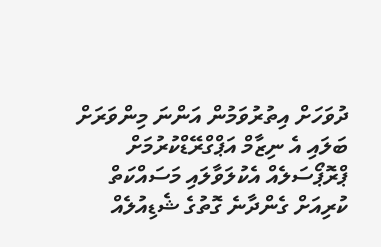ދުވަހަށް އިތުރުވަމުން އަންނަ މިންވަރަށް ބަލައި އެ ނިޒާމް އަޕްގްރޭޑްކުރުމަށް ޕްރޮޕޯސަލެއް އެކުލަވާލައި މަސައްކަތް ކުރިއަށް ގެންދާނެ ގޮތުގެ ޝެޑިއުލެއް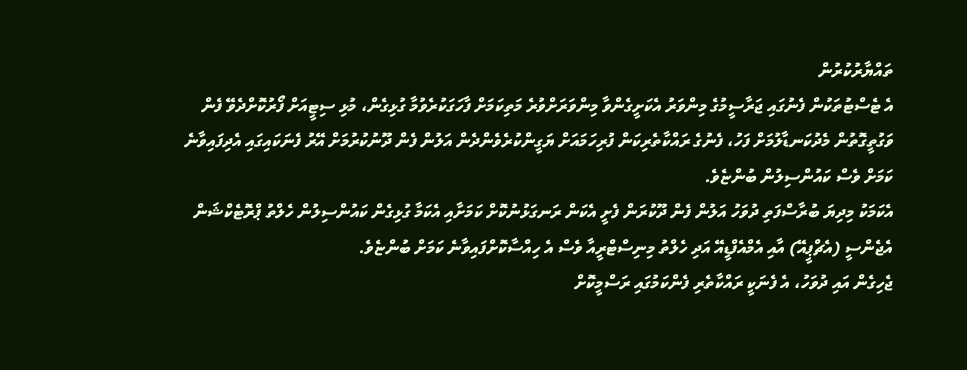ތައްޔާރުކުރުން
އެ ޓެސްޓުތަކުން ފެނުގައި ޖަރާސީމުގެ މިންވަރު އެކަށީގެންވާ މިންވަރަށްވުރެ މަތިކަމަށް ފާހަގަކުރެވުމާ ގުޅިގެން، މުޅި ސިޓީއަށް ފޯރުކޮށްދެވޭ ފެން ވަގުތީގޮތުން މެދުކަނޑާލުމަށް ފަހު، ފެނުގެ ރައްކާތެރިކަން ފުރިހަމައަށް ޔަގީންކުރެވެންދެން އަލުން ފެން ދޫނުކުރުމަށް އޭރު ފެނަކައިގައި އެދިފައިވާނެ ކަމަށް ވެސް ކައުންސިލުން ބުންޏެވެ.
އެކަމަކު މިދިޔަ ބުރާސްފަތި ދުވަހު އަލުން ފެން ދޫކުރަން ފެށީ އެކަން ރަނގަޅުނުކޮށް ކަމަށާއި އެކަމާ ގުޅިގެން ކައުންސިލުން ހެލްތު ޕްރޮޓެކްޝަން އެޖެންސީ (އެޗްޕީއޭ) އާއި އެމްއެފްޑީއޭ އަދި ހެލްތު މިނިސްޓްރީއާ ވެސް އެ ހިއްސާކޮށްފައިވާނެ ކަމަށް ބުންޏެވެ.
ޖެހިގެން އައި ދުވަހު، އެ ފެނަކީ ރައްކާތެރި ފެންކަމުގައި ރަސްމީކޮށް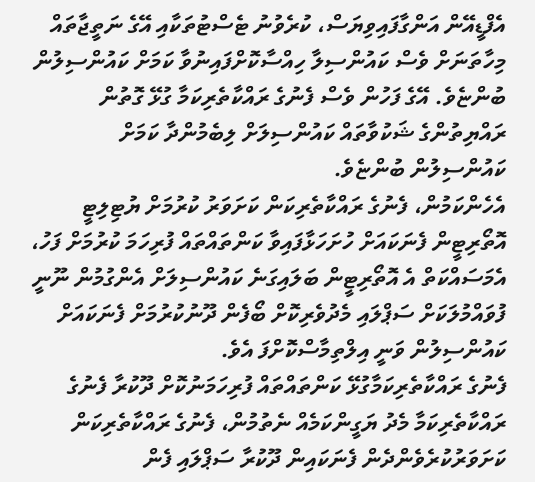އެފްޑީއޭން އަންގާފައިވިޔަސް، ކުރެވުނު ޓެސްޓުތަކާއި އޭގެ ނަތީޖާތައް މިހާތަނަށް ވެސް ކައުންސިލާ ހިއްސާކޮށްފައިނުވާ ކަމަށް ކައުންސިލުން ބުންޏެވެ. އޭގެ ފަހުން ވެސް ފެނުގެ ރައްކާތެރިކަމާ ގުޅޭ ގޮތުން ރައްޔިތުންގެ ޝަކުވާތައް ކައުންސިލަށް ލިބެމުންދާ ކަމަށް ކައުންސިލުން ބުންޏެވެ.
އެހެންކަމުން، ފެނުގެ ރައްކާތެރިކަން ކަށަވަރު ކުރުމަށް ޔުޓިލިޓީ އޮތޯރިޓީން ފެނަކައަށް ހުށަހަޅާފައިވާ ކަންތައްތައް ފުރިހަމަ ކުރުމަށް ފަހު، އެމަސައްކަތް އެ އޮތޯރިޓީން ބަލައިގަނެ ކައުންސިލަށް އެންގުމުން ނޫނީ ފުވައްމުލަކަށް ސަޕްލައި މެދުވެރިކޮށް ބޯފެން ދޫނުކުރުމަށް ފެނަކައަށް ކައުންސިލުން ވަނީ އިލްތިމާސްކޮށްފަ އެވެ.
ފެނުގެ ރައްކާތެރިކަމާގުޅޭ ކަންތައްތައް ފުރިހަމަނުކޮށް ދޫކުރާ ފެނުގެ ރައްކާތެރިކަމާ މެދު ޔަގީންކަމެއް ނެތުމުން، ފެނުގެ ރައްކާތެރިކަން ކަށަވަރުކުރެވެންދެން ފެނަކައިން ދޫކުރާ ސަޕްލައި ފެން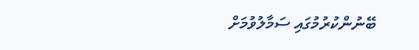ބޭނުންކުރުމުގައި ސަމާލުވުމަށް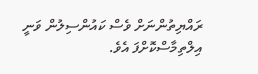ރައްޔިތުންނަށް ވެސް ކައުންސިލުން ވަނީ އިލްތިމާސްކޮށްފަ އެވެ.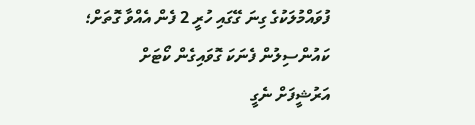ފުވައްމުލަކުގެ ގިނަ ގޭގައި ހުރީ 2 ފެން އެއްވާ ގޮތަށް؛ ކައުންސިލުން ފެނަކަ ގޮވައިގެން ކޯޓަށް
އަރުޝީފަށް ނެގީ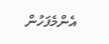އެންމެފަހުން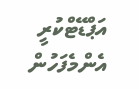އަޕްޑޭޓްކުރީ
އެންމެފަހުން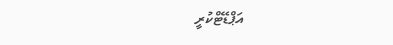އަޕްޑޭޓްކުރީ